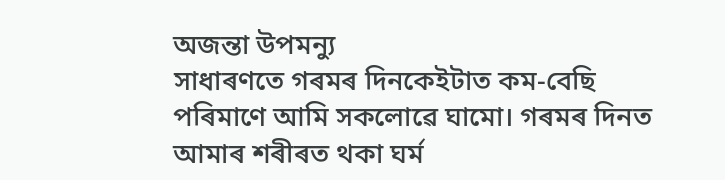অজন্তা উপমন্যু
সাধাৰণতে গৰমৰ দিনকেইটাত কম-বেছি পৰিমাণে আমি সকলোৱে ঘামো। গৰমৰ দিনত আমাৰ শৰীৰত থকা ঘৰ্ম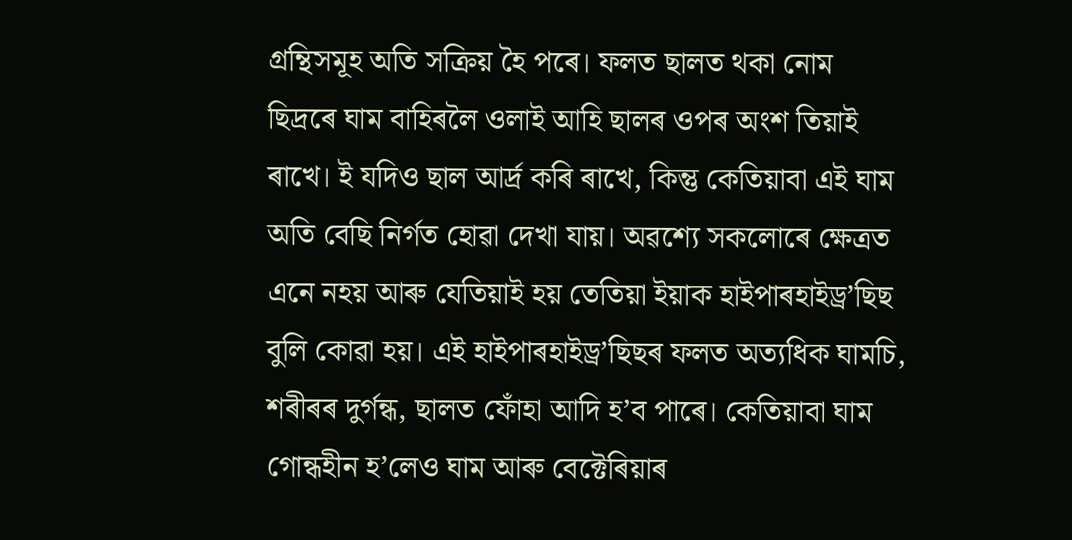গ্ৰন্থিসমূহ অতি সক্ৰিয় হৈ পৰে। ফলত ছালত থকা নোম ছিদ্ৰৰে ঘাম বাহিৰলৈ ওলাই আহি ছালৰ ওপৰ অংশ তিয়াই ৰাখে। ই যদিও ছাল আৰ্দ্ৰ কৰি ৰাখে, কিন্তু কেতিয়াবা এই ঘাম অতি বেছি নিৰ্গত হোৱা দেখা যায়। অৱশ্যে সকলোৰে ক্ষেত্ৰত এনে নহয় আৰু যেতিয়াই হয় তেতিয়া ইয়াক হাইপাৰহাইড্ৰ’ছিছ বুলি কোৱা হয়। এই হাইপাৰহাইড্ৰ’ছিছৰ ফলত অত্যধিক ঘামচি, শৰীৰৰ দুৰ্গন্ধ, ছালত ফোঁহা আদি হ’ব পাৰে। কেতিয়াবা ঘাম গোন্ধহীন হ’লেও ঘাম আৰু বেক্টেৰিয়াৰ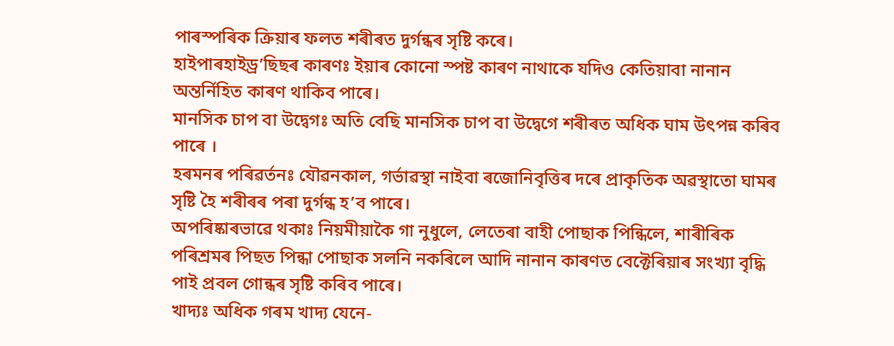পাৰস্পৰিক ক্ৰিয়াৰ ফলত শৰীৰত দুৰ্গন্ধৰ সৃষ্টি কৰে।
হাইপাৰহাইড্ৰ’ছিছৰ কাৰণঃ ইয়াৰ কোনো স্পষ্ট কাৰণ নাথাকে যদিও কেতিয়াবা নানান অন্তর্নিহিত কাৰণ থাকিব পাৰে।
মানসিক চাপ বা উদ্বেগঃ অতি বেছি মানসিক চাপ বা উদ্বেগে শৰীৰত অধিক ঘাম উৎপন্ন কৰিব পাৰে ।
হৰমনৰ পৰিৱৰ্তনঃ যৌৱনকাল, গৰ্ভাৱস্থা নাইবা ৰজোনিবৃত্তিৰ দৰে প্ৰাকৃতিক অৱস্থাতো ঘামৰ সৃষ্টি হৈ শৰীৰৰ পৰা দুৰ্গন্ধ হ’ব পাৰে।
অপৰিষ্কাৰভাৱে থকাঃ নিয়মীয়াকৈ গা নুধুলে, লেতেৰা বাহী পোছাক পিন্ধিলে, শাৰীৰিক পৰিশ্ৰমৰ পিছত পিন্ধা পোছাক সলনি নকৰিলে আদি নানান কাৰণত বেক্টেৰিয়াৰ সংখ্যা বৃদ্ধি পাই প্রবল গোন্ধৰ সৃষ্টি কৰিব পাৰে।
খাদ্যঃ অধিক গৰম খাদ্য যেনে-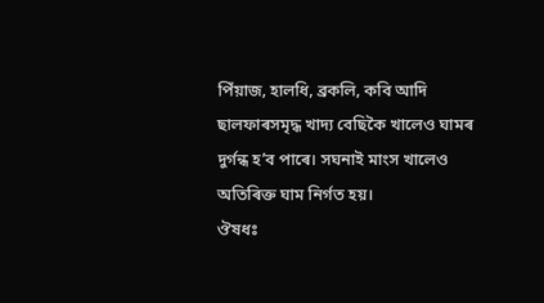পিঁয়াজ, হালধি, ব্রকলি, কবি আদি ছালফাৰসমৃদ্ধ খাদ্য বেছিকৈ খালেও ঘামৰ দুৰ্গন্ধ হ’ব পাৰে। সঘনাই মাংস খালেও অতিৰিক্ত ঘাম নির্গত হয়।
ঔষধঃ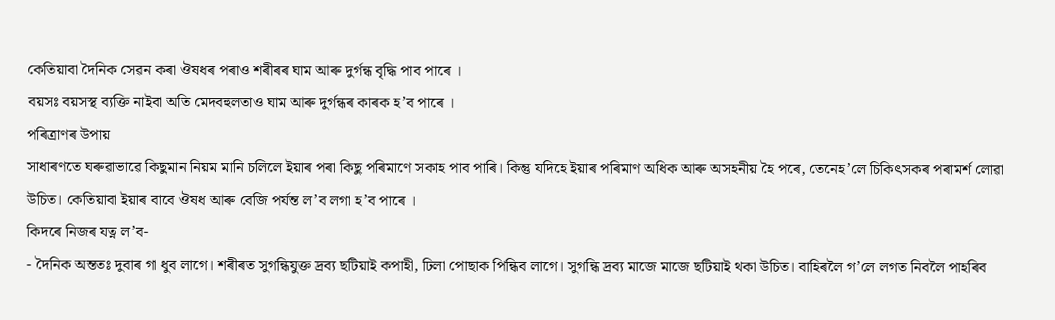কেতিয়াবা দৈনিক সেৱন কৰা ঔষধৰ পৰাও শৰীৰৰ ঘাম আৰু দুৰ্গন্ধ বৃদ্ধি পাব পাৰে ।
বয়সঃ বয়সস্থ ব্যক্তি নাইবা অতি মেদবহুলতাও ঘাম আৰু দুৰ্গন্ধৰ কাৰক হ’ব পাৰে ।
পৰিত্ৰাণৰ উপায়
সাধাৰণতে ঘৰুৱাভাৱে কিছুমান নিয়ম মানি চলিলে ইয়াৰ পৰা কিছু পৰিমাণে সকাহ পাব পাৰি। কিন্তু যদিহে ইয়াৰ পৰিমাণ অধিক আৰু অসহনীয় হৈ পৰে, তেনেহ’লে চিকিৎসকৰ পৰামৰ্শ লোৱা উচিত। কেতিয়াবা ইয়াৰ বাবে ঔষধ আৰু বেজি পর্যন্ত ল’ব লগা হ’ব পাৰে ।
কিদৰে নিজৰ যত্ন ল’ব-
- দৈনিক অন্ততঃ দুবাৰ গা ধুব লাগে। শৰীৰত সুগন্ধিযুক্ত দ্ৰব্য ছটিয়াই কপাহী, ঢিলা পোছাক পিন্ধিব লাগে। সুগন্ধি দ্রব্য মাজে মাজে ছটিয়াই থকা উচিত। বাহিৰলৈ গ’লে লগত নিবলৈ পাহৰিব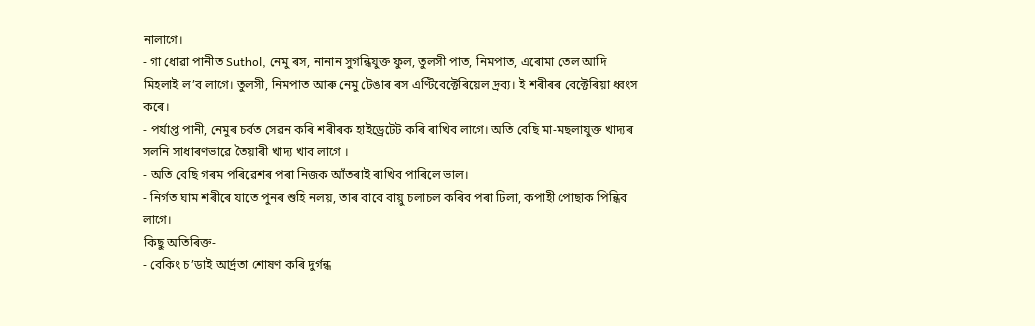নালাগে।
- গা ধোৱা পানীত Suthol, নেমু ৰস, নানান সুগন্ধিযুক্ত ফুল, তুলসী পাত, নিমপাত, এৰোমা তেল আদি মিহলাই ল’ব লাগে। তুলসী, নিমপাত আৰু নেমু টেঙাৰ ৰস এণ্টিবেক্টেৰিয়েল দ্রব্য। ই শৰীৰৰ বেক্টেৰিয়া ধ্বংস কৰে।
- পৰ্যাপ্ত পানী, নেমুৰ চৰ্বত সেৱন কৰি শৰীৰক হাইড্রেটেট কৰি ৰাখিব লাগে। অতি বেছি মা-মছলাযুক্ত খাদ্যৰ সলনি সাধাৰণভাৱে তৈয়াৰী খাদ্য খাব লাগে ।
- অতি বেছি গৰম পৰিৱেশৰ পৰা নিজক আঁতৰাই ৰাখিব পাৰিলে ভাল।
- নিৰ্গত ঘাম শৰীৰে যাতে পুনৰ শুহি নলয়, তাৰ বাবে বায়ু চলাচল কৰিব পৰা ঢিলা, কপাহী পোছাক পিন্ধিব লাগে।
কিছু অতিৰিক্ত-
- বেকিং চ’ডাই আর্দ্রতা শোষণ কৰি দুৰ্গন্ধ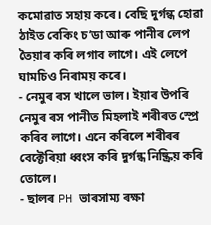কমোৱাত সহায় কৰে। বেছি দুৰ্গন্ধ হোৱা ঠাইত বেকিং চ’ডা আৰু পানীৰ লেপ তৈয়াৰ কৰি লগাব লাগে। এই লেপে ঘামচিও নিৰাময় কৰে।
- নেমুৰ ৰস খালে ভাল। ইয়াৰ উপৰি নেমুৰ ৰস পানীত মিহলাই শৰীৰত স্প্রে কৰিব লাগে। এনে কৰিলে শৰীৰৰ বেক্টেৰিয়া ধ্বংস কৰি দুৰ্গন্ধ নিষ্ক্রিয় কৰি তোলে।
- ছালৰ PH ভাৰসাম্য ৰক্ষা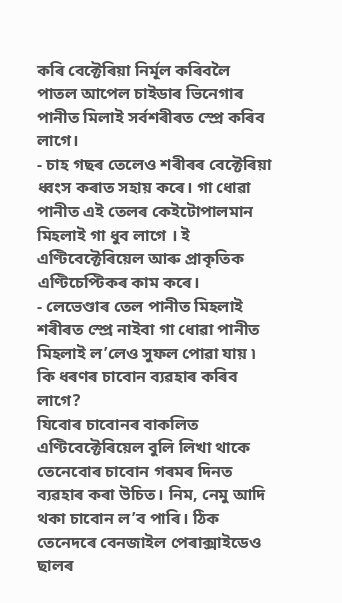কৰি বেক্টেৰিয়া নিৰ্মূল কৰিবলৈ পাতল আপেল চাইডাৰ ভিনেগাৰ পানীত মিলাই সৰ্বশৰীৰত স্প্রে কৰিব লাগে।
- চাহ গছৰ তেলেও শৰীৰৰ বেক্টেৰিয়া ধ্বংস কৰাত সহায় কৰে। গা ধোৱা পানীত এই তেলৰ কেইটোপালমান মিহলাই গা ধুব লাগে । ই এণ্টিবেক্টেৰিয়েল আৰু প্ৰাকৃতিক এণ্টিচেপ্টিকৰ কাম কৰে।
- লেভেণ্ডাৰ তেল পানীত মিহলাই শৰীৰত স্প্রে নাইবা গা ধোৱা পানীত মিহলাই ল’লেও সুফল পোৱা যায় ৷
কি ধৰণৰ চাবোন ব্যৱহাৰ কৰিব লাগে?
যিবোৰ চাবোনৰ বাকলিত এণ্টিবেক্টেৰিয়েল বুলি লিখা থাকে তেনেবোৰ চাবোন গৰমৰ দিনত ব্যৱহাৰ কৰা উচিত। নিম, নেমু আদি থকা চাবোন ল’ব পাৰি। ঠিক তেনেদৰে বেনজাইল পেৰাক্সাইডেও ছালৰ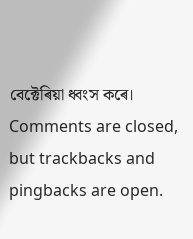বেক্টেৰিয়া ধ্বংস কৰে।
Comments are closed, but trackbacks and pingbacks are open.